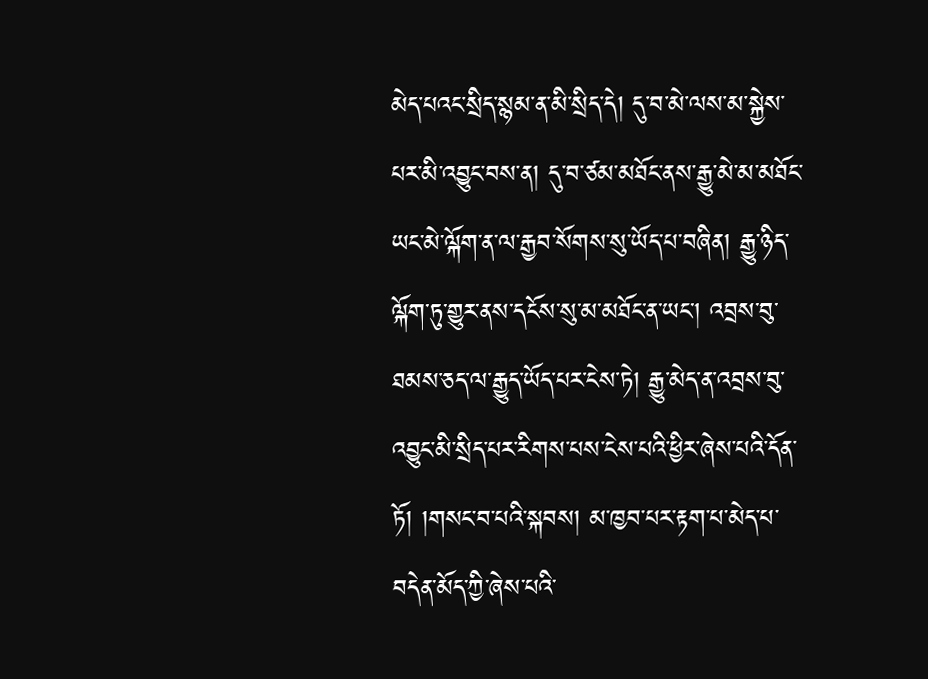མེད་པའང་སྲིད་སྙམ་ན་མི་སྲིད་དེ། དུ་བ་མེ་ལས་མ་སྐྱེས་པར་མི་འབྱུང་བས་ན། དུ་བ་ཙམ་མཐོང་ནས་རྒྱུ་མེ་མ་མཐོང་ཡང་མེ་ལྐོག་ན་ལ་རྒྱབ་སོགས་སུ་ཡོད་པ་བཞིན། རྒྱུ་ཉིད་ལྐོག་ཏུ་གྱུར་ནས་དངོས་སུ་མ་མཐོང་ན་ཡང་། འབྲས་བུ་ཐམས་ཅད་ལ་རྒྱུད་ཡོད་པར་ངེས་ཏེ། རྒྱུ་མེད་ན་འབྲས་བུ་འབྱུང་མི་སྲིད་པར་རིགས་པས་ངེས་པའི་ཕྱིར་ཞེས་པའི་དོན་ཏོ། །གསང་བ་པའི་སྐབས། མ་ཁྱབ་པར་རྟག་པ་མེད་པ་བདེན་མོད་ཀྱི་ཞེས་པའི་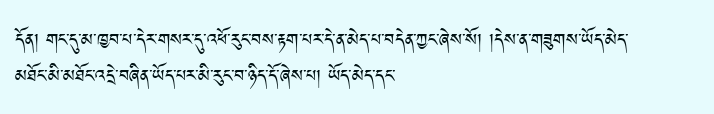དོན། གང་དུ་མ་ཁྱབ་པ་དེར་གསར་དུ་འཕོ་རུང་བས་རྟག་པར་དེ་ན་མེད་པ་བདེན་ཀྱང་ཞེས་སོ། །དེས་ན་གཟུགས་ཡོད་མེད་མཐོང་མི་མཐོང་འདྲེ་བཞིན་ཡོད་པར་མི་རུང་བ་ཉིད་དོ་ཞེས་པ། ཡོད་མེད་དང་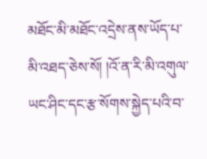མཐོང་མི་མཐོང་འདྲེས་ནས་ཡོད་པ་མི་འཐད་ཅེས་སོ། །འོ་ན་རི་མི་འགུལ་ཡང་ཤིང་དང་རྩ་སོགས་སྐྱེད་པའི་བ་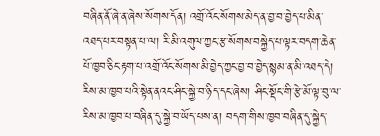བཞིན་ནོ་ཞེ་ན་ཞེས་སོགས་དོན། འགྲོ་འོང་སོགས་མེད་ན་བྱ་བ་བྱེད་པ་མིན་འཐད་པར་བསྟན་པ་ལ། རི་མི་འགུལ་ཀྱང་རྩ་སོགས་བསྐྱེད་པ་ལྟར་བདག་ཆེན་པོ་ཁྱབ་ཅིང་རྟག་པ་འགྲོ་འོང་སོགས་མི་བྱེད་ཀྱང་བྱ་བ་བྱེད་སྙམ་ན་མི་འཐད་དེ། རིས་མ་ཁྱབ་པའི་སྟེན་ནའང་ཤིང་སྐྱེ་བ་ཉིད་དང་ཞེས། ཤིང་སྡོང་གི་རྩེ་མོ་ལྟ་བུ་ལ་རིས་མ་ཁྱབ་པ་བཞིན་དུ་སྐྱེ་བ་ཡོད་པས་ན། བདག་གིས་ཁྱབ་བཞིན་དུ་སྐྱེད་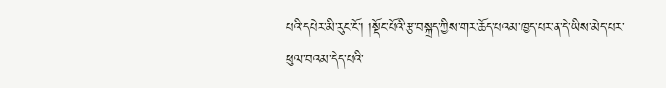པའི་དཔེར་མི་རུང་ངོ་། །སྡོང་པོའི་རྩ་བསྐྲད་ཀྱིས་གར་ཆོད་པའམ་ཁྱད་པར་ན་དེ་ཡིས་མེད་པར་ཕུལ་བའམ་དེད་པའི་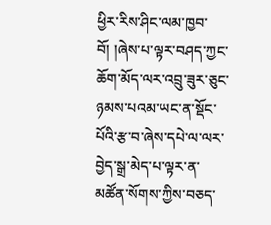ཕྱིར་རིས་ཤིང་ལམ་ཁྱབ་བོ། །ཞེས་པ་ལྟར་བཤད་ཀྱང་ཆོག་མོད་ལར་འབྲུ་ཟུར་ཅུང་ཉམས་པའམ་ཡང་ན་སྡོང་པོའི་རྩ་བ་ཞེས་དཔེ་ལ་ལར་བྱེད་སྒྲ་མེད་པ་ལྟར་ན་མཚོན་སོགས་ཀྱིས་བཅད་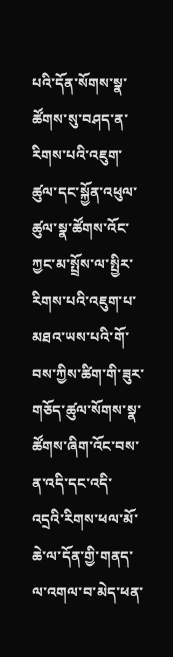པའི་དོན་སོགས་སྣ་ཚོགས་སུ་བཤད་ན་རིགས་པའི་འཇུག་ཚུལ་དང་སྐྱོན་འཕུལ་ཚུལ་སྣ་ཚོགས་འོང་ཀྱང་མ་སྤྲོས་ལ་སྤྱིར་རིགས་པའི་འཇུག་པ་མཐའ་ཡས་པའི་གོ་བས་ཀྱིས་ཚིག་གི་ཟུར་གཅོད་ཚུལ་སོགས་སྣ་ཚོགས་ཞིག་འོང་བས་ན་འདི་དང་འདི་འདྲའི་རིགས་ཕལ་མོ་ཆེ་ལ་དོན་གྱི་གནད་ལ་འགལ་བ་མེད་ཕན་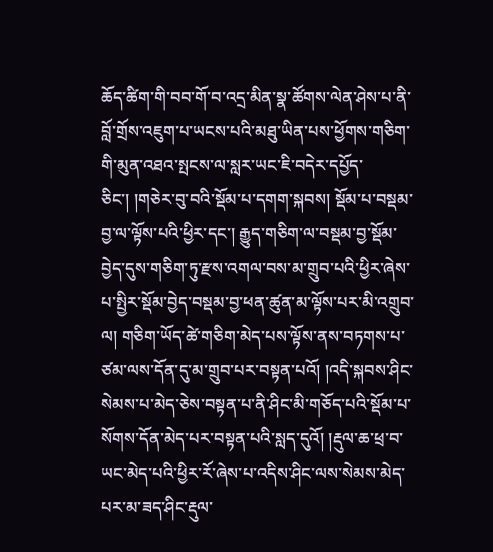ཆོད་ཚིག་གི་བབ་གོ་བ་འདྲ་མིན་སྣ་ཚོགས་ལེན་ཤེས་པ་ནི་བློ་གྲོས་འཇུག་པ་ཡངས་པའི་མཐུ་ཡིན་པས་ཕྱོགས་གཅིག་གི་མུན་འཐའ་སྤངས་ལ་སླར་ཡང་ཇི་བདེར་དཔྱོད་ཅིང་། །གཅེར་བུ་བའི་སྡོམ་པ་དགག་སྐབས། སྡོམ་པ་བསྡམ་བྱ་ལ་ལྟོས་པའི་ཕྱིར་དང་། རྒྱུད་གཅིག་ལ་བསྡམ་བྱ་སྡོམ་བྱེད་དུས་གཅིག་ཏུ་རྫས་འགལ་བས་མ་གྲུབ་པའི་ཕྱིར་ཞེས་པ་སྤྱིར་སྡོམ་བྱེད་བསྡམ་བྱ་ཕན་ཚུན་མ་ལྟོས་པར་མི་འགྲུབ་ལ། གཅིག་ཡོད་ཚེ་གཅིག་མེད་པས་ལྟོས་ནས་བཏགས་པ་ཙམ་ལས་དོན་དུ་མ་གྲུབ་པར་བསྟན་པའོ། །འདི་སྐབས་ཤིང་སེམས་པ་མེད་ཅེས་བསྟན་པ་ནི་ཤིང་མི་གཅོད་པའི་སྡོམ་པ་སོགས་དོན་མེད་པར་བསྟན་པའི་སླད་དུའོ། །རྡུལ་ཆ་ཕྲ་བ་ཡང་མེད་པའི་ཕྱིར་རོ་ཞེས་པ་འདིས་ཤིང་ལས་སེམས་མེད་པར་མ་ཟད་ཤིང་རྡུལ་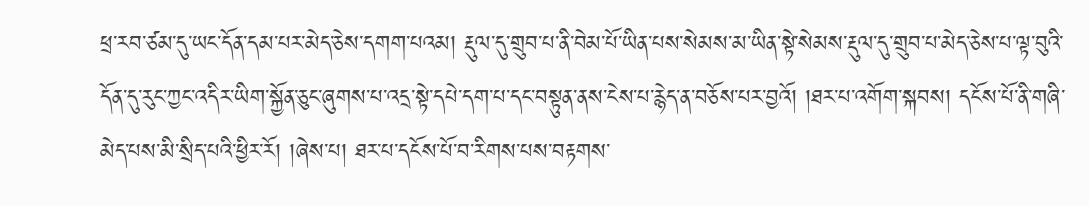ཕྲ་རབ་ཙམ་དུ་ཡང་དོན་དམ་པར་མེད་ཅེས་དགག་པའམ། རྡུལ་དུ་གྲུབ་པ་ནི་བེམ་པོ་ཡིན་པས་སེམས་མ་ཡིན་སྟེ་སེམས་རྡུལ་དུ་གྲུབ་པ་མེད་ཅེས་པ་ལྟ་བུའི་དོན་དུ་རུང་ཀྱང་འདིར་ཡིག་སྐྱོན་ཅུང་ཞུགས་པ་འདྲ་སྟེ་དཔེ་དག་པ་དང་བསྟུན་ནས་ངེས་པ་རྙེད་ན་བཅོས་པར་བྱའོ། །ཐར་པ་འགོག་སྐབས། དངོས་པོ་ནི་གཞི་མེད་པས་མི་སྲིད་པའི་ཕྱིར་རོ། །ཞེས་པ། ཐར་པ་དངོས་པོ་བ་རིགས་པས་བརྟགས་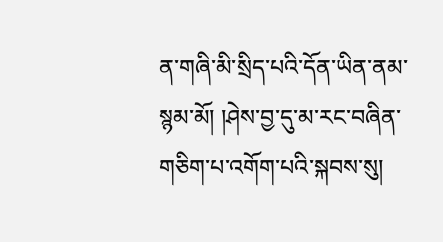ན་གཞི་མི་སྲིད་པའི་དོན་ཡིན་ནམ་སྙམ་མོ། །ཤེས་བྱ་དུ་མ་རང་བཞིན་གཅིག་པ་འགོག་པའི་སྐབས་སུ།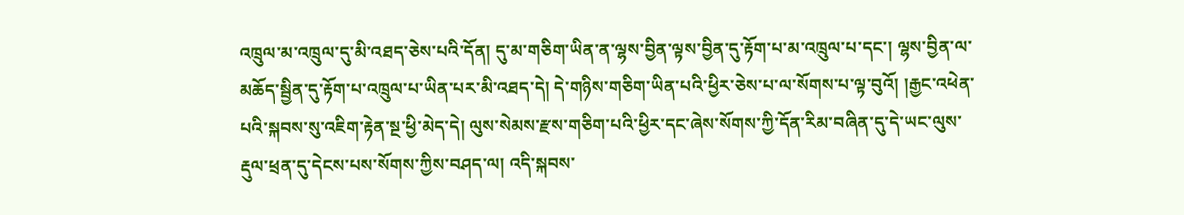འཁྲུལ་མ་འཁྲུལ་དུ་མི་འཐད་ཅེས་པའི་དོན། དུ་མ་གཅིག་ཡིན་ན་ལྷས་བྱིན་ལྟས་བྱིན་དུ་རྟོག་པ་མ་འཁྲུལ་པ་དང་། ལྷས་བྱིན་ལ་མཆོད་སྦྱིན་དུ་རྟོག་པ་འཁྲུལ་པ་ཡིན་པར་མི་འཐད་དེ། དེ་གཉིས་གཅིག་ཡིན་པའི་ཕྱིར་ཅེས་པ་ལ་སོགས་པ་ལྟ་བུའོ། །རྒྱང་འཕེན་པའི་སྐབས་སུ་འཇིག་རྟེན་སྔ་ཕྱི་མེད་དེ། ལུས་སེམས་རྫས་གཅིག་པའི་ཕྱིར་དང་ཞེས་སོགས་ཀྱི་དོན་རིམ་བཞིན་དུ་དེ་ཡང་ལུས་རྡུལ་ཕྲན་དུ་དེངས་པས་སོགས་ཀྱིས་བཤད་ལ། འདི་སྐབས་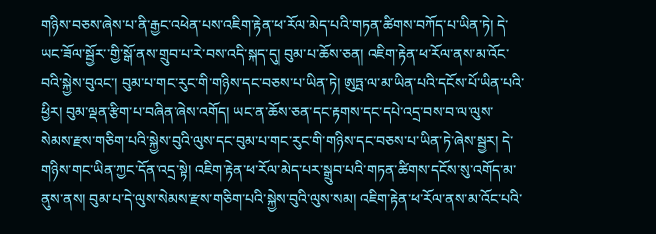གཉིས་བཅས་ཞེས་པ་ནི་རྒྱང་འཕེན་པས་འཇིག་རྟེན་ཕ་རོལ་མེད་པའི་གཏན་ཚིགས་བཀོད་པ་ཡིན་ཏེ། དེ་ཡང་ཟོལ་སྦྱོར་་གྱི་སྒོ་ནས་གྲུབ་པ་རེ་བས་འདི་སྐད་དུ། བུམ་པ་ཆོས་ཅན། འཇིག་རྟེན་ཕ་རོལ་ནས་མ་འོང་བའི་སྐྱེས་བུའང་། བུམ་པ་གང་རུང་གི་གཉིས་དང་བཅས་པ་ཡིན་ཏེ། ཨུཏྤ་ལ་མ་ཡིན་པའི་དངོས་པོ་ཡིན་པའི་ཕྱིར། བུམ་ལྡན་རྩིག་པ་བཞིན་ཞེས་འགོད། ཡང་ན་ཆོས་ཅན་དང་རྟགས་དང་དཔེ་འདྲ་བས་བ་ལ་ལུས་སེམས་རྫས་གཅིག་པའི་སྐྱེས་བུའི་ལུས་དང་བུམ་པ་གང་རུང་གི་གཉིས་དང་བཅས་པ་ཡིན་ཏེ་ཞེས་སྦྱར། དེ་གཉིས་གང་ཡིན་ཀྱང་དོན་འདྲ་སྟེ། འཇིག་རྟེན་ཕ་རོལ་མེད་པར་སྒྲུབ་པའི་གཏན་ཚིགས་དངོས་སུ་འགོད་མ་ནུས་ནས། བུམ་པ་དེ་ལུས་སེམས་རྫས་གཅིག་པའི་སྐྱེས་བུའི་ལུས་སམ། འཇིག་རྟེན་ཕ་རོལ་ནས་མ་འོང་པའི་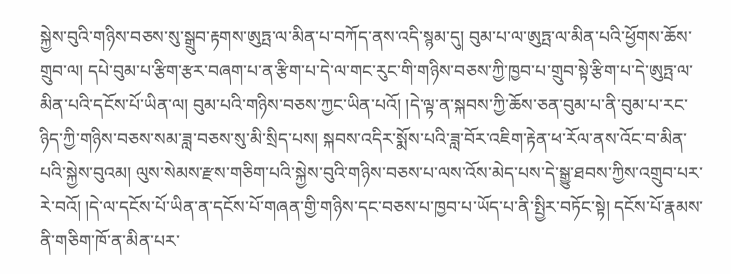སྐྱེས་བུའི་གཉིས་བཅས་སུ་སྒྲུབ་རྟགས་ཨུཏྤ་ལ་མིན་པ་བཀོད་ནས་འདི་སྙམ་དུ། བུམ་པ་ལ་ཨུཏྤ་ལ་མིན་པའི་ཕྱོགས་ཆོས་གྲུབ་ལ། དཔེ་བུམ་པ་རྩིག་རྩར་བཞག་པ་ན་རྩིག་པ་དེ་ལ་གང་རུང་གི་གཉིས་བཅས་ཀྱི་ཁྱབ་པ་གྲུབ་སྟེ་རྩིག་པ་དེ་ཨུཏྤ་ལ་མིན་པའི་དངོས་པོ་ཡིན་ལ། བུམ་པའི་གཉིས་བཅས་ཀྱང་ཡིན་པའོ། །དེ་ལྟ་ན་སྐབས་ཀྱི་ཆོས་ཅན་བུམ་པ་ནི་བུམ་པ་རང་ཉིད་ཀྱི་གཉིས་བཅས་སམ་ཟླ་བཅས་སུ་མི་སྲིད་པས། སྐབས་འདིར་སྨོས་པའི་ཟླ་བོར་འཇིག་རྟེན་ཕ་རོལ་ནས་འོང་བ་མིན་པའི་སྐྱེས་བུའམ། ལུས་སེམས་རྫས་གཅིག་པའི་སྐྱེས་བུའི་གཉིས་བཅས་པ་ལས་འོས་མེད་པས་དེ་སྒྱུ་ཐབས་ཀྱིས་འགྲུབ་པར་རེ་བའོ། །དེ་ལ་དངོས་པོ་ཡིན་ན་དངོས་པོ་གཞན་གྱི་གཉིས་དང་བཅས་པ་ཁྱབ་པ་ཡོད་པ་ནི་སྤྱིར་བཏོང་སྟེ། དངོས་པོ་རྣམས་ནི་གཅིག་ཁོ་ན་མིན་པར་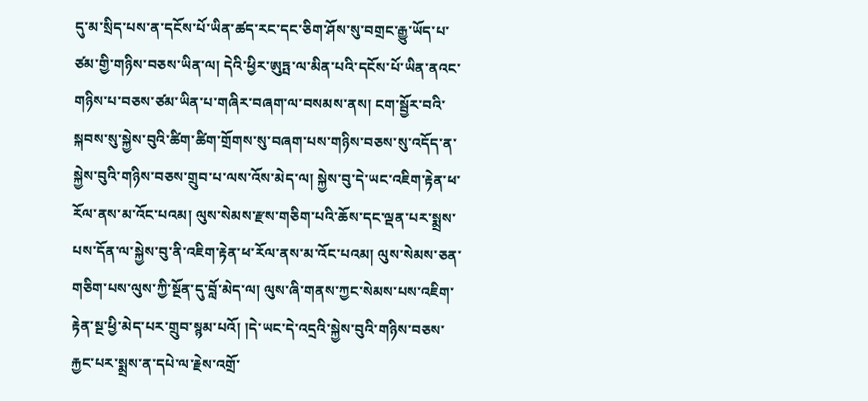དུ་མ་སྲིད་པས་ན་དངོས་པོ་ཡིན་ཚད་རང་དང་ཅིག་ཤོས་སུ་བགྲང་རྒྱུ་ཡོད་པ་ཙམ་གྱི་གཉིས་བཅས་ཡིན་ལ། དེའི་ཕྱིར་ཨུཏྤ་ལ་མིན་པའི་དངོས་པོ་ཡིན་ནའང་གཉིས་པ་བཅས་ཙམ་ཡིན་པ་གཞིར་བཞག་ལ་བསམས་ནས། ངག་སྦྱོར་བའི་སྐབས་སུ་སྐྱེས་བུའི་ཚིག་ཚིག་གྲོགས་སུ་བཞག་པས་གཉིས་བཅས་སུ་འདོད་ན་སྐྱེས་བུའི་གཉིས་བཅས་གྲུབ་པ་ལས་འོས་མེད་ལ། སྐྱེས་བུ་དེ་ཡང་འཇིག་རྟེན་ཕ་རོལ་ནས་མ་འོང་པའམ། ལུས་སེམས་རྫས་གཅིག་པའི་ཆོས་དང་ལྡན་པར་སྨྲས་པས་དོན་ལ་སྐྱེས་བུ་ནི་འཇིག་རྟེན་ཕ་རོལ་ནས་མ་འོང་པའམ། ལུས་སེམས་ཅན་གཅིག་པས་ལུས་ཀྱི་སྔོན་དུ་བློ་མེད་ལ། ལུས་ཞི་གནས་ཀྱང་སེམས་པས་འཇིག་རྟེན་སྔ་ཕྱི་མེད་པར་གྲུབ་སྙམ་པའོ། །དེ་ཡང་དེ་འདྲའི་སྐྱེས་བུའི་གཉིས་བཅས་རྐྱང་པར་སྨྲས་ན་དཔེ་ལ་རྗེས་འགྲོ་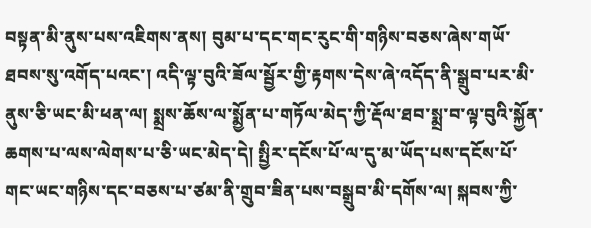བསྟན་མི་ནུས་པས་འཇིགས་ནས། བུམ་པ་དང་གང་རུང་གི་གཉིས་བཅས་ཞེས་གཡོ་ཐབས་སུ་འགོད་པའང་། འདི་ལྟ་བུའི་ཟོལ་སྦྱོར་གྱི་རྟགས་དེས་ཞེ་འདོད་ནི་སྒྲུབ་པར་མི་ནུས་ཅི་ཡང་མི་ཕན་ལ། སྨྲས་ཆོས་ལ་སྨྱོན་པ་གཏོལ་མེད་ཀྱི་རྡོལ་ཐབ་སྨྲ་བ་ལྟ་བུའི་སྐྱོན་ཆགས་པ་ལས་ལེགས་པ་ཅི་ཡང་མེད་དེ། སྤྱིར་དངོས་པོ་ལ་དུ་མ་ཡོད་པས་དངོས་པོ་གང་ཡང་གཉིས་དང་བཅས་པ་ཙམ་ནི་གྲུབ་ཟིན་པས་བསྒྲུབ་མི་དགོས་ལ། སྐབས་ཀྱི་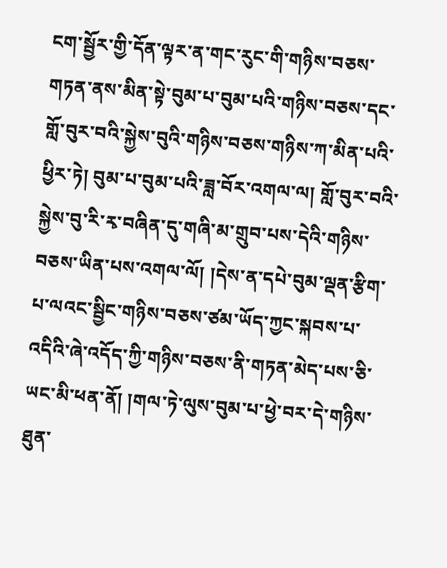ངག་སྦྱོར་གྱི་དོན་ལྟར་ན་གང་རུང་གི་གཉིས་བཅས་གཏན་ནས་མིན་སྟེ་བུམ་པ་བུམ་པའི་གཉིས་བཅས་དང་གློ་བུར་བའི་སྐྱེས་བུའི་གཉིས་བཅས་གཉིས་ཀ་མིན་པའི་ཕྱིར་ཏེ། བུམ་པ་བུམ་པའི་ཟླ་བོར་འགལ་ལ། གློ་བུར་བའི་སྐྱེས་བུ་རི་རྭ་བཞིན་དུ་གཞི་མ་གྲུབ་པས་དེའི་གཉིས་བཅས་ཡིན་པས་འགལ་ལོ། །དེས་ན་དཔེ་བུམ་ལྡན་རྩིག་པ་ལའང་སྦྱིང་གཉིས་བཅས་ཙམ་ཡོད་ཀྱང་སྐབས་པ་འདིའི་ཞེ་འདོད་ཀྱི་གཉིས་བཅས་ནི་གཏན་མེད་པས་ཅི་ཡང་མི་ཕན་ནོ། །གལ་ཏེ་ལུས་བུམ་པ་ཕྱེ་བར་དེ་གཉིས་ཐུན་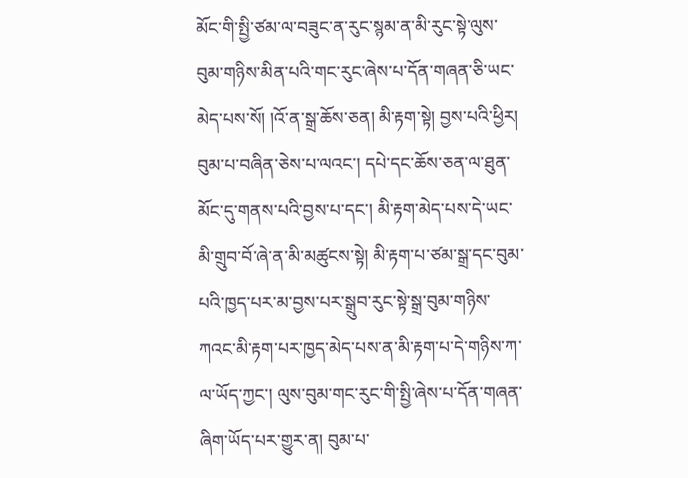མོང་གི་སྤྱི་ཙམ་ལ་བཟུང་ན་རུང་སྙམ་ན་མི་རུང་སྟེ་ལུས་བུམ་གཉིས་མིན་པའི་གང་རུང་ཞེས་པ་དོན་གཞན་ཅི་ཡང་མེད་པས་སོ། །འོ་ན་སྒྲ་ཆོས་ཅན། མི་རྟག་སྟེ། བྱས་པའི་ཕྱིར། བུམ་པ་བཞིན་ཅེས་པ་ལའང་། དཔེ་དང་ཆོས་ཅན་ལ་ཐུན་མོང་དུ་གནས་པའི་བྱས་པ་དང་། མི་རྟག་མེད་པས་དེ་ཡང་མི་གྲུབ་བོ་ཞེ་ན་མི་མཚུངས་སྟེ། མི་རྟག་པ་ཙམ་སྒྲ་དང་བུམ་པའི་ཁྱད་པར་མ་བྱས་པར་སྒྲུབ་རུང་སྟེ་སྒྲ་བུམ་གཉིས་ཀའང་མི་རྟག་པར་ཁྱད་མེད་པས་ན་མི་རྟག་པ་དེ་གཉིས་ཀ་ལ་ཡོད་ཀྱང་། ལུས་བུམ་གང་རུང་གི་སྤྱི་ཞེས་པ་དོན་གཞན་ཞིག་ཡོད་པར་གྱུར་ན། བུམ་པ་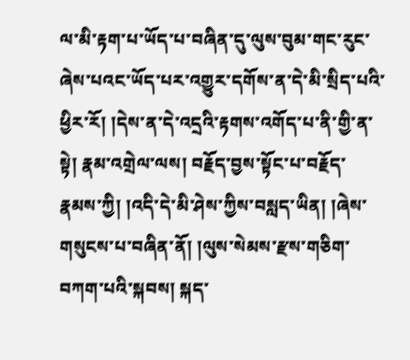ལ་མི་རྟག་པ་ཡོད་པ་བཞིན་དུ་ལུས་བུམ་གང་རུང་ཞེས་པའང་ཡོད་པར་འགྱུར་དགོས་ན་དེ་མི་སྲིད་པའི་ཕྱིར་རོ། །དེས་ན་དེ་འདྲའི་རྟགས་འགོད་པ་ནི་གྱི་ན་སྟེ། རྣམ་འགྲེལ་ལས། བརྗོད་བྱས་སྟོང་པ་བརྗོད་རྣམས་ཀྱི། །འདི་དེ་མི་ཤེས་ཀྱིས་བསླད་ཡིན། །ཞེས་གསུངས་པ་བཞིན་ནོ། །ལུས་སེམས་རྫས་གཅིག་བཀག་པའི་སྐབས། སྐད་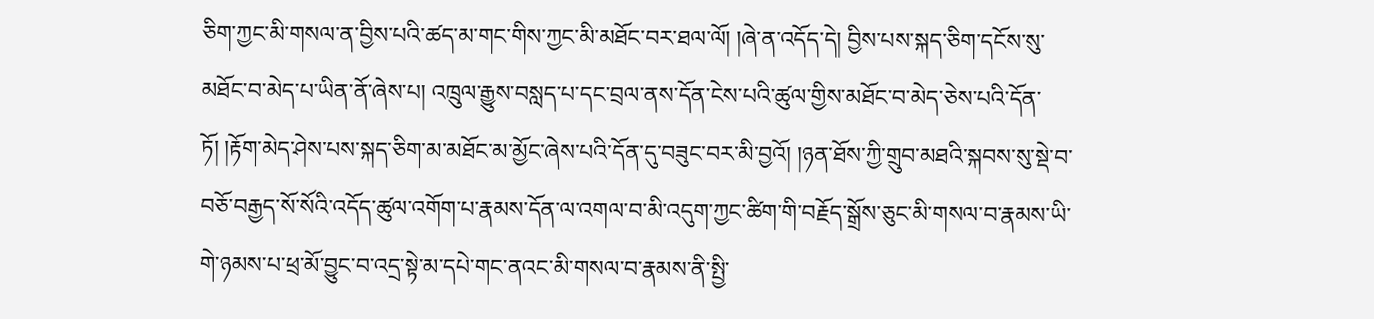ཅིག་ཀྱང་མི་གསལ་ན་བྱིས་པའི་ཚད་མ་གང་གིས་ཀྱང་མི་མཐོང་བར་ཐལ་ལོ། །ཞེ་ན་འདོད་དེ། བྱིས་པས་སྐད་ཅིག་དངོས་སུ་མཐོང་བ་མེད་པ་ཡིན་ནོ་ཞེས་པ། འཁྲུལ་རྒྱུས་བསླད་པ་དང་བྲལ་ནས་དོན་ངེས་པའི་ཚུལ་གྱིས་མཐོང་བ་མེད་ཅེས་པའི་དོན་ཏོ། །རྟོག་མེད་ཤེས་པས་སྐད་ཅིག་མ་མཐོང་མ་མྱོང་ཞེས་པའི་དོན་དུ་བཟུང་བར་མི་བྱའོ། །ཉན་ཐོས་ཀྱི་གྲུབ་མཐའི་སྐབས་སུ་སྡེ་བ་བཅོ་བརྒྱད་སོ་སོའི་འདོད་ཚུལ་འགོག་པ་རྣམས་དོན་ལ་འགལ་བ་མི་འདུག་ཀྱང་ཚིག་གི་བརྗོད་སྒྲོས་ཅུང་མི་གསལ་བ་རྣམས་ཡི་གེ་ཉམས་པ་ཕྲ་མོ་བྱུང་བ་འདྲ་སྟེ་མ་དཔེ་གང་ནའང་མི་གསལ་བ་རྣམས་ནི་སྤྱི་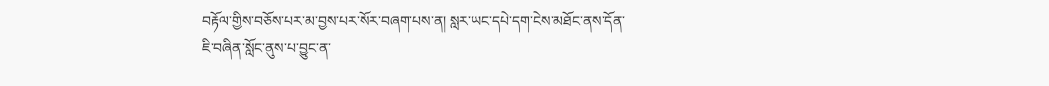བརྟོལ་གྱིས་བཅོས་པར་མ་བྱས་པར་སོར་བཞག་པས་ན། སླར་ཡང་དཔེ་དག་ངེས་མཐོང་ནས་དོན་ཇི་བཞིན་སློང་ནུས་པ་བྱུང་ན་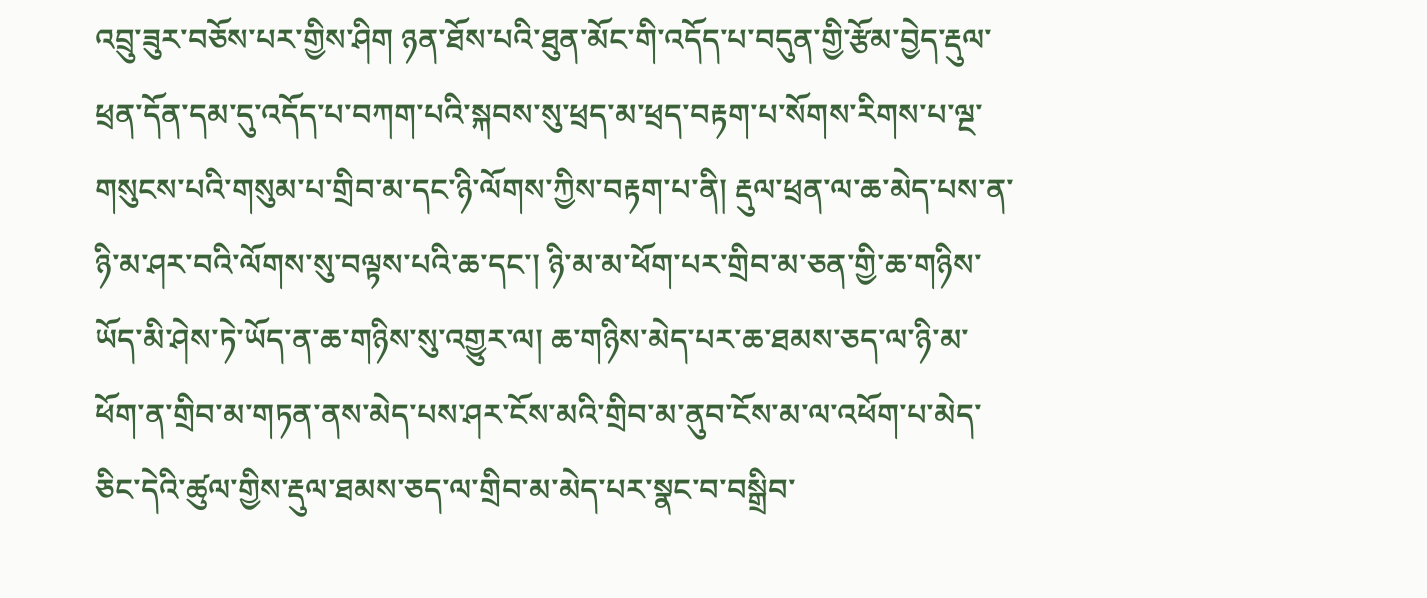འབྲུ་ཟུར་བཅོས་པར་གྱིས་ཤིག ཉན་ཐོས་པའི་ཐུན་མོང་གི་འདོད་པ་བདུན་གྱི་རྩོམ་བྱེད་རྡུལ་ཕྲན་དོན་དམ་དུ་འདོད་པ་བཀག་པའི་སྐབས་སུ་ཕྲད་མ་ཕྲད་བརྟག་པ་སོགས་རིགས་པ་ལྔ་གསུངས་པའི་གསུམ་པ་གྲིབ་མ་དང་ཉི་ལོགས་ཀྱིས་བརྟག་པ་ནི། རྡུལ་ཕྲན་ལ་ཆ་མེད་པས་ན་ཉི་མ་ཤར་བའི་ལོགས་སུ་བལྟས་པའི་ཆ་དང་། ཉི་མ་མ་ཕོག་པར་གྲིབ་མ་ཅན་གྱི་ཆ་གཉིས་ཡོད་མི་ཤེས་ཏེ་ཡོད་ན་ཆ་གཉིས་སུ་འགྱུར་ལ། ཆ་གཉིས་མེད་པར་ཆ་ཐམས་ཅད་ལ་ཉི་མ་ཕོག་ན་གྲིབ་མ་གཏན་ནས་མེད་པས་ཤར་ངོས་མའི་གྲིབ་མ་ནུབ་ངོས་མ་ལ་འཕོག་པ་མེད་ཅིང་དེའི་ཚུལ་གྱིས་རྡུལ་ཐམས་ཅད་ལ་གྲིབ་མ་མེད་པར་སྣང་བ་བསྒྲིབ་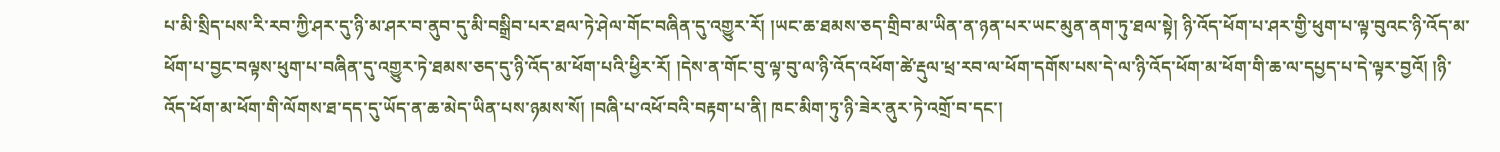པ་མི་སྲིད་པས་རི་རབ་ཀྱི་ཤར་དུ་ཉི་མ་ཤར་བ་ནུབ་དུ་མི་བསྒྲིབ་པར་ཐལ་ཏེ་ཤེལ་གོང་བཞིན་དུ་འགྱུར་རོ། །ཡང་ཆ་ཐམས་ཅད་གྲིབ་མ་ཡིན་ན་ཉན་པར་ཡང་མུན་ནག་ཏུ་ཐལ་སྟེ། ཉི་འོད་ཕོག་པ་ཤར་གྱི་ཕུག་པ་ལྟ་བུའང་ཉི་འོད་མ་ཕོག་པ་བྱང་བལྟས་ཕུག་པ་བཞིན་དུ་འགྱུར་ཏེ་ཐམས་ཅད་དུ་ཉི་འོད་མ་ཕོག་པའི་ཕྱིར་རོ། །དེས་ན་གོང་བུ་ལྟ་བུ་ལ་ཉི་འོད་འཕོག་ཚེ་རྡུལ་ཕྲ་རབ་ལ་ཕོག་དགོས་པས་དེ་ལ་ཉི་འོད་ཕོག་མ་ཕོག་གི་ཆ་ལ་དཔྱད་པ་དེ་ལྟར་བྱའོ། །ཉི་འོད་ཕོག་མ་ཕོག་གི་ལོགས་ཐ་དད་དུ་ཡོད་ན་ཆ་མེད་ཡིན་པས་ཉམས་སོ། །བཞི་པ་འཕོ་བའི་བརྟག་པ་ནི། ཁང་མིག་ཏུ་ཉི་ཟེར་ནུར་ཏེ་འགྲོ་བ་དང་།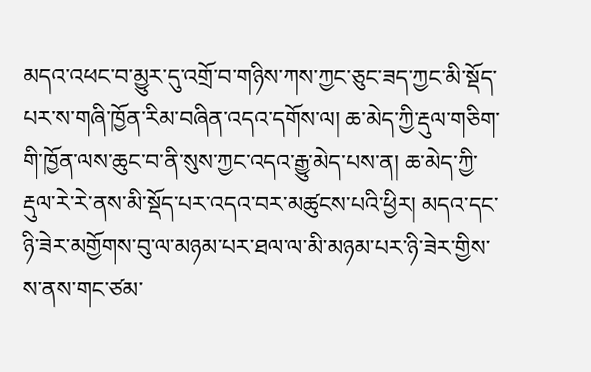མདའ་འཕང་བ་མྱུར་དུ་འགྲོ་བ་གཉིས་ཀས་ཀྱང་ཅུང་ཟད་ཀྱང་མི་སྡོད་པར་ས་གཞི་ཁྱོན་རིམ་བཞིན་འདའ་དགོས་ལ། ཆ་མེད་ཀྱི་རྡུལ་གཅིག་གི་ཁྱོན་ལས་ཆུང་བ་ནི་སུས་ཀྱང་འདའ་རྒྱུ་མེད་པས་ན། ཆ་མེད་ཀྱི་རྡུལ་རེ་རེ་ནས་མི་སྡོད་པར་འདའ་བར་མཚུངས་པའི་ཕྱིར། མདའ་དང་ཉི་ཟེར་མགྱོགས་བུ་ལ་མཉམ་པར་ཐལ་ལ་མི་མཉམ་པར་ཉི་ཟེར་གྱིས་ས་ནས་གང་ཙམ་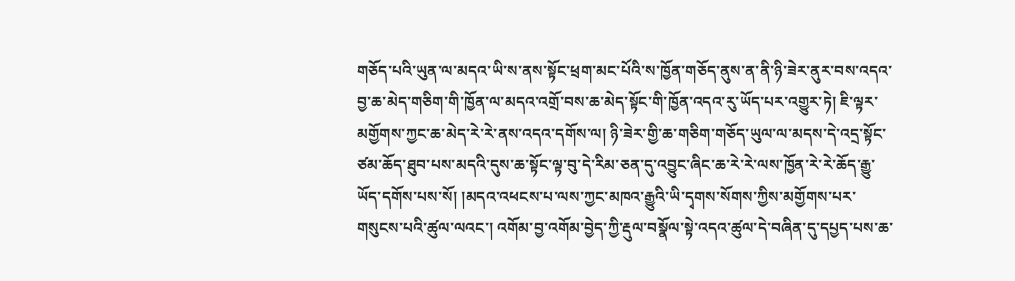གཅོད་པའི་ཡུན་ལ་མདའ་ཡི་ས་ནས་སྟོང་ཕྲག་མང་པོའི་ས་ཁྱོན་གཅོད་ནུས་ན་ནི་ཉི་ཟེར་ནུར་བས་འདའ་བྱ་ཆ་མེད་གཅིག་གི་ཁྱོན་ལ་མདའ་འགྲོ་བས་ཆ་མེད་སྟོང་གི་ཁྱོན་འདའ་རུ་ཡོད་པར་འགྱུར་ཏེ། ཇི་ལྟར་མགྱོགས་ཀྱང་ཆ་མེད་རེ་རེ་ནས་འདའ་དགོས་ལ། ཉི་ཟེར་གྱི་ཆ་གཅིག་གཅོད་ཡུལ་ལ་མདས་དེ་འདྲ་སྟོང་ཙམ་ཆོད་ཐུབ་པས་མདའི་དུས་ཆ་སྟོང་ལྟ་བུ་དེ་རིམ་ཅན་དུ་འབྱུང་ཞིང་ཆ་རེ་རེ་ལས་ཁྱོན་རེ་རེ་ཆོད་རྒྱུ་ཡོད་དགོས་པས་སོ། །མདའ་འཕངས་པ་ལས་ཀྱང་མཁའ་རྒྱུའི་ཡི་དྭགས་སོགས་ཀྱིས་མགྱོགས་པར་གསུངས་པའི་ཚུལ་ལའང་། འགོམ་བྱ་འགོམ་བྱེད་ཀྱི་རྡུལ་བསྣོལ་སྟེ་འདའ་ཚུལ་དེ་བཞིན་དུ་དཔྱད་པས་ཆ་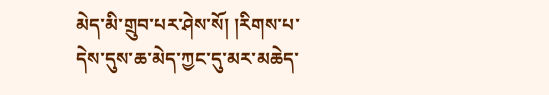མེད་མི་གྲུབ་པར་ཤེས་སོ། །རིགས་པ་དེས་དུས་ཆ་མེད་ཀྱང་དུ་མར་མཆེད་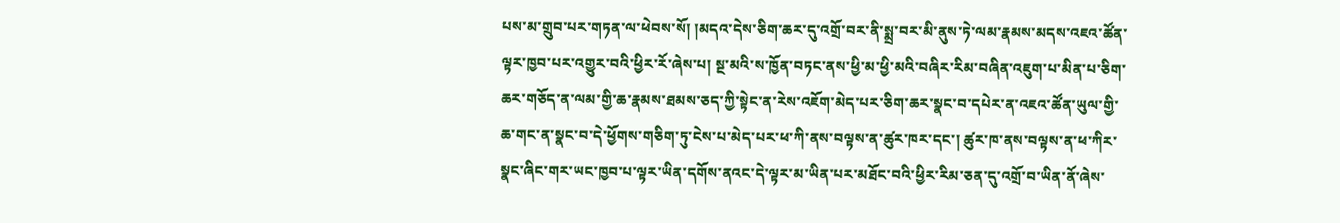པས་མ་གྲུབ་པར་གཏན་ལ་ཕེབས་སོ། །མདའ་དེས་ཅིག་ཆར་དུ་འགྲོ་བར་ནི་སྨྲ་བར་མི་ནུས་ཏེ་ལམ་རྣམས་མདས་འཇའ་ཚོན་ལྟར་ཁྱབ་པར་འགྱུར་བའི་ཕྱིར་རོ་ཞེས་པ། སྔ་མའི་ས་ཁྱོན་བཏང་ནས་ཕྱི་མ་ཕྱི་མའི་བཞིར་རིམ་བཞིན་འཇུག་པ་མིན་པ་ཅིག་ཆར་གཅོད་ན་ལམ་གྱི་ཆ་རྣམས་ཐམས་ཅད་ཀྱི་སྟེང་ན་རེས་འཇོག་མེད་པར་ཅིག་ཆར་སྣང་བ་དཔེར་ན་འཇའ་ཚོན་ཡུལ་གྱི་ཆ་གང་ན་སྣང་བ་དེ་ཕྱོགས་གཅིག་ཏུ་ངེས་པ་མེད་པར་ཕ་ཀི་ནས་བལྟས་ན་ཚུར་ཁར་དང་། ཚུར་ཁ་ནས་བལྟས་ན་ཕ་ཀིར་སྣང་ཞིང་གར་ཡང་ཁྱབ་པ་ལྟར་ཡིན་དགོས་ནའང་དེ་ལྟར་མ་ཡིན་པར་མཐོང་བའི་ཕྱིར་རིམ་ཅན་དུ་འགྲོ་བ་ཡིན་ནོ་ཞེས་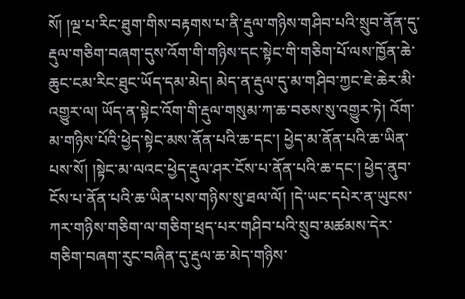སོ། །ལྔ་པ་རིང་ཐུག་གིས་བརྟགས་པ་ནི་རྡུལ་གཉིས་གཤིབ་པའི་སྲུབ་ནོན་དུ་རྡུལ་གཅིག་བཞག་དུས་འོག་གི་གཉིས་དང་སྟེང་གི་གཅིག་པོ་ལས་ཁྱོན་ཆེ་ཆུང་ངམ་རིང་ཐུང་ཡོད་དམ་མེད། མེད་ན་རྡུལ་དུ་མ་གཤིབ་ཀྱང་ཇེ་ཆེར་མི་འགྱུར་ལ། ཡོད་ན་སྟེང་འོག་གི་རྡུལ་གསུམ་ཀ་ཆ་བཅས་སུ་འགྱུར་ཏེ། འོག་མ་གཉིས་པོའི་ཕྱེད་སྟེང་མས་ནོན་པའི་ཆ་དང་། ཕྱེད་མ་ནོན་པའི་ཆ་ཡིན་པས་སོ། །སྟེང་མ་ལའང་ཕྱེད་རྡུལ་ཤར་ངོས་པ་ནོན་པའི་ཆ་དང་། ཕྱེད་ནུབ་ངོས་པ་ནོན་པའི་ཆ་ཡིན་པས་གཉིས་སུ་ཐལ་ལོ། །དེ་ཡང་དཔེར་ན་ཡུངས་ཀར་གཉིས་གཅིག་ལ་གཅིག་ཕྲད་པར་གཤིབ་པའི་སྲུབ་མཚམས་དེར་གཅིག་བཞག་རུང་བཞིན་དུ་རྡུལ་ཆ་མེད་གཉིས་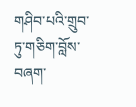གཤིབ་པའི་གྲུབ་ཏུ་གཅིག་བློས་བཞག་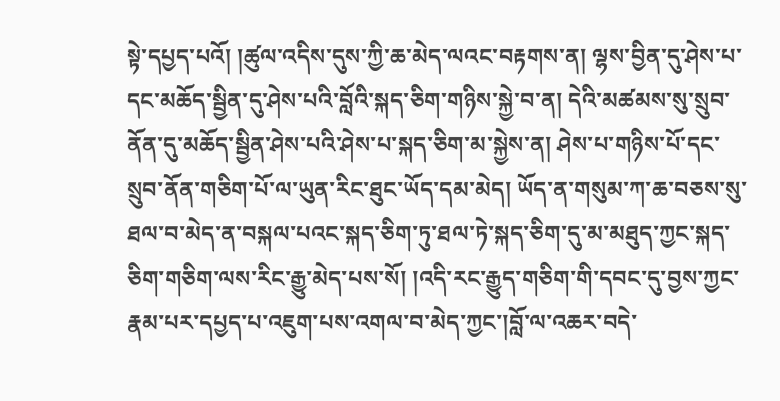སྟེ་དཔྱད་པའོ། །ཚུལ་འདིས་དུས་ཀྱི་ཆ་མེད་ལའང་བརྟགས་ན། ལྷས་བྱིན་དུ་ཤེས་པ་དང་མཆོད་སྦྱིན་དུ་ཤེས་པའི་བློའི་སྐད་ཅིག་གཉིས་སྐྱེ་བ་ན། དེའི་མཚམས་སུ་སྲུབ་ནོན་དུ་མཆོད་སྦྱིན་ཤེས་པའི་ཤེས་པ་སྐད་ཅིག་མ་སྐྱེས་ན། ཤེས་པ་གཉིས་པོ་དང་སྲུབ་ནོན་གཅིག་པོ་ལ་ཡུན་རིང་ཐུང་ཡོད་དམ་མེད། ཡོད་ན་གསུམ་ཀ་ཆ་བཅས་སུ་ཐལ་བ་མེད་ན་བསྐལ་པའང་སྐད་ཅིག་ཏུ་ཐལ་ཏེ་སྐད་ཅིག་དུ་མ་མཐུད་ཀྱང་སྐད་ཅིག་གཅིག་ལས་རིང་རྒྱུ་མེད་པས་སོ། །འདི་རང་རྒྱུད་གཅིག་གི་དབང་དུ་བྱས་ཀྱང་རྣམ་པར་དཔྱད་པ་འཇུག་པས་འགལ་བ་མེད་ཀྱང་།བློ་ལ་འཆར་བདེ་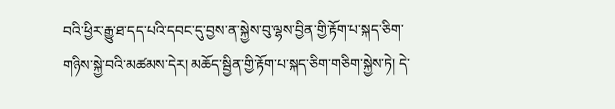བའི་ཕྱིར་རྒྱུ་ཐ་དད་པའི་དབང་དུ་བྱས་ན་སྐྱེས་བུ་ལྷས་བྱིན་གྱི་རྟོག་པ་སྐད་ཅིག་གཉིས་སྐྱེ་བའི་མཚམས་དེར། མཆོད་སྦྱིན་གྱི་རྟོག་པ་སྐད་ཅིག་གཅིག་སྐྱེས་ཏེ། དེ་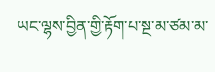ཡང་ལྷས་བྱིན་གྱི་རྟོག་པ་སྔ་མ་ཙམ་མ་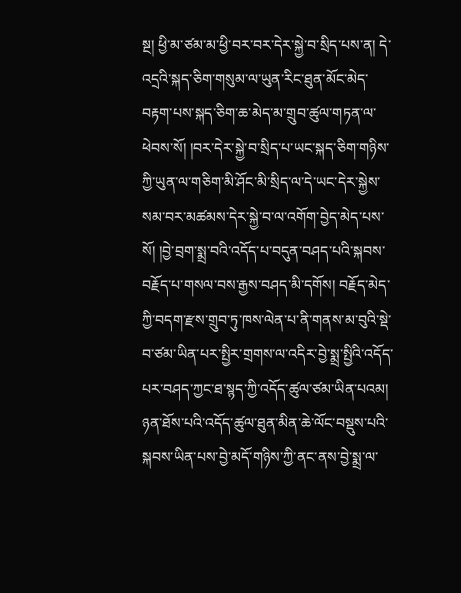སྔ། ཕྱི་མ་ཙམ་མ་ཕྱི་བར་བར་དེར་སྐྱེ་བ་སྲིད་པས་ན། དེ་འདྲའི་སྐད་ཅིག་གསུམ་ལ་ཡུན་རིང་ཐུན་མོང་མེད་བརྟག་པས་སྐད་ཅིག་ཆ་མེད་མ་གྲུབ་ཚུལ་གཏན་ལ་ཕེབས་སོ། །བར་དེར་སྐྱེ་བ་སྲིད་པ་ཡང་སྐད་ཅིག་གཉིས་ཀྱི་ཡུན་ལ་གཅིག་མི་ཤོང་མི་སྲིད་ལ་དེ་ཡང་དེར་སྐྱེས་སམ་བར་མཚམས་དེར་སྐྱེ་བ་ལ་འགོག་བྱེད་མེད་པས་སོ། །བྱེ་བྲག་སྨྲ་བའི་འདོད་པ་བདུན་བཤད་པའི་སྐབས་བརྗོད་པ་གསལ་བས་རྒྱས་བཤད་མི་དགོས། བརྗོད་མེད་ཀྱི་བདག་རྫས་གྲུབ་ཏུ་ཁས་ལེན་པ་ནི་གནས་མ་བུའི་སྡེ་བ་ཙམ་ཡིན་པར་སྤྱིར་གྲགས་ལ་འདིར་བྱེ་སྨྲ་སྤྱིའི་འདོད་པར་བཤད་ཀྱང་ཐ་སྙད་ཀྱི་འདོད་ཚུལ་ཙམ་ཡིན་པའམ། ཉན་ཐོས་པའི་འདོད་ཚུལ་ཐུན་མིན་ཆེ་ལོང་བསྡུས་པའི་སྐབས་ཡིན་པས་བྱེ་མདོ་གཉིས་ཀྱི་ནང་ནས་བྱེ་སྨྲ་ལ་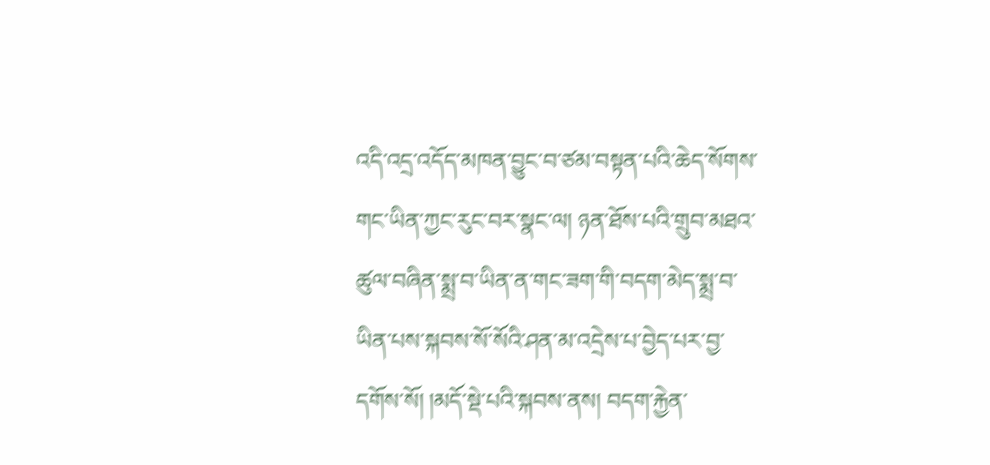འདི་འདྲ་འདོད་མཁན་བྱུང་བ་ཙམ་བསྟན་པའི་ཆེད་སོགས་གང་ཡིན་ཀྱང་རུང་བར་སྣང་ལ། ཉན་ཐོས་པའི་གྲུབ་མཐའ་ཚུལ་བཞིན་སྨྲ་བ་ཡིན་ན་གང་ཟག་གི་བདག་མེད་སྨྲ་བ་ཡིན་པས་སྐབས་སོ་སོའི་ཤན་མ་འདྲེས་པ་བྱེད་པར་བྱ་དགོས་སོ། །མདོ་སྡེ་པའི་སྐབས་ནས། བདག་རྐྱེན་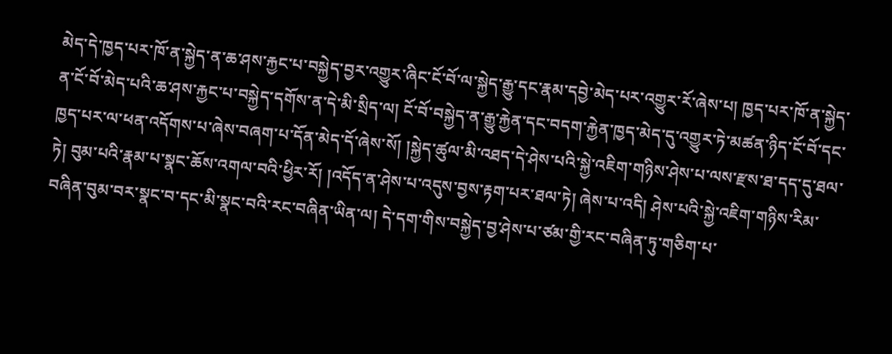མེད་དེ་ཁྱད་པར་ཁོ་ན་སྐྱེད་ན་ཆ་ཤས་རྐྱང་པ་བསྐྱེད་བྱར་འགྱུར་ཞིང་ངོ་བོ་ལ་སྐྱེད་རྒྱུ་དང་རྣམ་དབྱེ་མེད་པར་འགྱུར་རོ་ཞེས་པ། ཁྱད་པར་ཁོ་ན་སྐྱེད་ན་ངོ་བོ་མེད་པའི་ཆ་ཤས་རྐྱང་པ་བསྐྱེད་དགོས་ན་དེ་མི་སྲིད་ལ། ངོ་བོ་བསྐྱེད་ན་རྒྱུ་རྐྱེན་དང་བདག་རྐྱེན་ཁྱད་མེད་དུ་འགྱུར་ཏེ་མཚན་ཉིད་ངོ་བོ་དང་ཁྱད་པར་ལ་ཕན་འདོགས་པ་ཞེས་བཞག་པ་དོན་མེད་དོ་ཞེས་སོ། །སྐྱེད་ཚུལ་མི་འཐད་དེ་ཤེས་པའི་སྐྱེ་འཇིག་གཉིས་ཤེས་པ་ལས་རྫས་ཐ་དད་དུ་ཐལ་ཏེ། བུམ་པའི་རྣམ་པ་སྣང་ཆོས་འགལ་བའི་ཕྱིར་རོ། །འདོད་ན་ཤེས་པ་འདུས་བྱས་རྟག་པར་ཐལ་ཏེ། ཞེས་པ་འདི། ཤེས་པའི་སྐྱེ་འཇིག་གཉིས་རིམ་བཞིན་བུམ་བར་སྣང་བ་དང་མི་སྣང་བའི་རང་བཞིན་ཡིན་ལ། དེ་དག་གིས་བསྐྱེད་བྱ་ཤེས་པ་ཙམ་གྱི་རང་བཞིན་ཏུ་གཅིག་པ་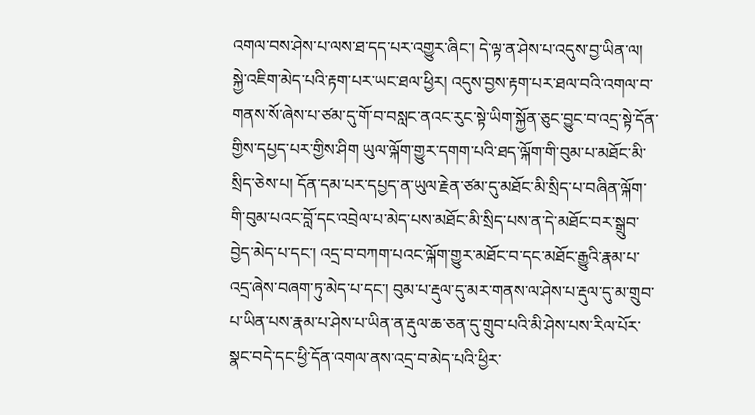འགལ་བས་ཤེས་པ་ལས་ཐ་དད་པར་འགྱུར་ཞིང་། དེ་ལྟ་ན་ཤེས་པ་འདུས་བྱ་ཡིན་ལ། སྐྱེ་འཇིག་མེད་པའི་རྟག་པར་ཡང་ཐལ་ཕྱིར། འདུས་བྱས་རྟག་པར་ཐལ་བའི་འགལ་བ་གནས་སོ་ཞེས་པ་ཙམ་དུ་གོ་བ་བསླང་ནའང་རུང་སྟེ་ཡིག་སྐྱོན་ཅུང་བྱུང་བ་འདྲ་སྟེ་དོན་གྱིས་དཔྱད་པར་གྱིས་ཤིག ཡུལ་ལྐོག་གྱུར་དགག་པའི་ཐད་ལྐོག་གི་བུམ་པ་མཐོང་མི་སྲིད་ཅེས་པ། དོན་དམ་པར་དཔྱད་ན་ཡུལ་རྗེན་ཙམ་དུ་མཐོང་མི་སྲིད་པ་བཞིན་ལྐོག་གི་བུམ་པའང་བློ་དང་འབྲེལ་པ་མེད་པས་མཐོང་མི་སྲིད་པས་ན་དེ་མཐོང་བར་སྒྲུབ་བྱེད་མེད་པ་དང་། འདྲ་བ་བཀག་པའང་ལྐོག་གྱུར་མཐོང་བ་དང་མཐོང་རྒྱུའི་རྣམ་པ་འདྲ་ཞེས་བཞག་ཏུ་མེད་པ་དང་། བུམ་པ་རྡུལ་དུ་མར་གནས་ལ་ཤེས་པ་རྡུལ་དུ་མ་གྲུབ་པ་ཡིན་པས་རྣམ་པ་ཤེས་པ་ཡིན་ན་རྡུལ་ཆ་ཅན་དུ་གྲུབ་པའི་མི་ཤེས་པས་རིལ་པོར་སྣང་བདེ་དང་ཕྱི་དོན་འགལ་ནས་འདྲ་བ་མེད་པའི་ཕྱིར་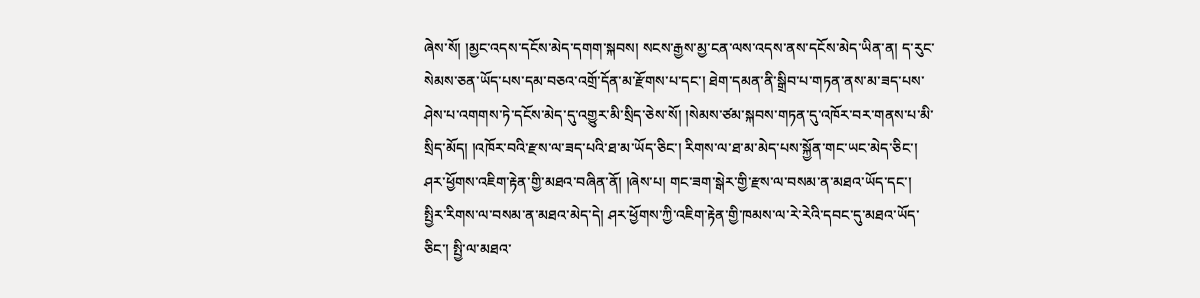ཞེས་སོ། །མྱང་འདས་དངོས་མེད་དགག་སྐབས། སངས་རྒྱས་མྱ་ངན་ལས་འདས་ནས་དངོས་མེད་ཡིན་ན། ད་རུང་སེམས་ཅན་ཡོད་པས་དམ་བཅའ་འགྲོ་དོན་མ་རྫོགས་པ་དང་། ཐེག་དམན་ནི་སྒྲིབ་པ་གཏན་ནས་མ་ཟད་པས་ཤེས་པ་འགགས་ཏེ་དངོས་མེད་དུ་འགྱུར་མི་སྲིད་ཅེས་སོ། །སེམས་ཙམ་སྐབས་གཏན་དུ་འཁོར་བར་གནས་པ་མི་སྲིད་མོད། །འཁོར་བའི་རྫས་ལ་ཟད་པའི་ཐ་མ་ཡོད་ཅིང་། རིགས་ལ་ཐ་མ་མེད་པས་སྐྱོན་གང་ཡང་མེད་ཅིང་། ཤར་ཕྱོགས་འཇིག་རྟེན་གྱི་མཐའ་བཞིན་ནོ། །ཞེས་པ། གང་ཟག་སྒེར་གྱི་རྫས་ལ་བསམ་ན་མཐའ་ཡོད་དང་། སྤྱིར་རིགས་ལ་བསམ་ན་མཐའ་མེད་དེ། ཤར་ཕྱོགས་ཀྱི་འཇིག་རྟེན་གྱི་ཁམས་ལ་རེ་རེའི་དབང་དུ་མཐའ་ཡོད་ཅིང་། སྤྱི་ལ་མཐའ་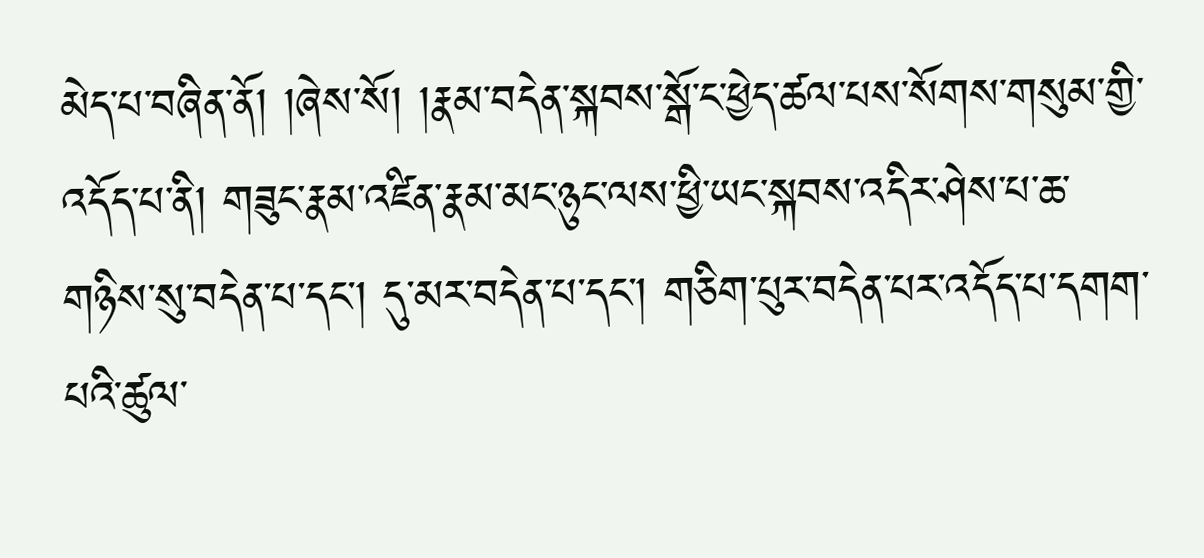མེད་པ་བཞིན་ནོ། །ཞེས་སོ། །རྣམ་བདེན་སྐབས་སྒོ་ང་ཕྱེད་ཚལ་པས་སོགས་གསུམ་གྱི་འདོད་པ་ནི། གཟུང་རྣམ་འཛིན་རྣམ་མང་ཉུང་ལས་ཕྱི་ཡང་སྐབས་འདིར་ཤེས་པ་ཆ་གཉིས་སུ་བདེན་པ་དང་། དུ་མར་བདེན་པ་དང་། གཅིག་པུར་བདེན་པར་འདོད་པ་དགག་པའི་ཚུལ་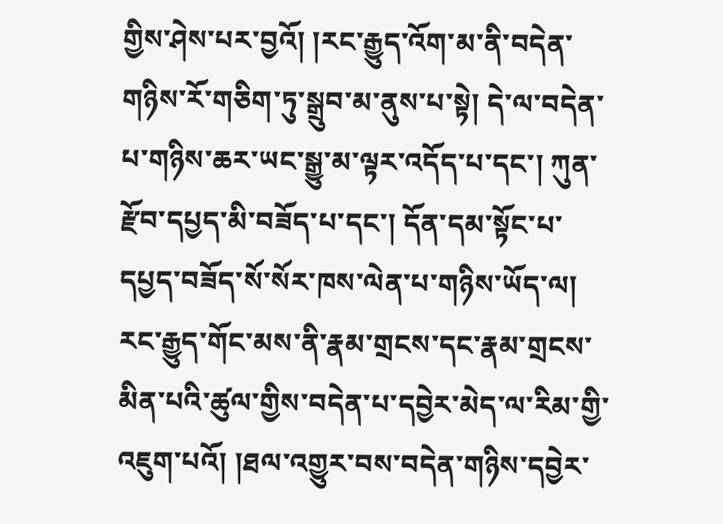གྱིས་ཤེས་པར་བྱའོ། །རང་རྒྱུད་འོག་མ་ནི་བདེན་གཉིས་རོ་གཅིག་ཏུ་སྒྲུབ་མ་ནུས་པ་སྟེ། དེ་ལ་བདེན་པ་གཉིས་ཆར་ཡང་སྒྱུ་མ་ལྟར་འདོད་པ་དང་། ཀུན་རྫོབ་དཔྱད་མི་བཟོད་པ་དང་། དོན་དམ་སྟོང་པ་དཔྱད་བཟོད་སོ་སོར་ཁས་ལེན་པ་གཉིས་ཡོད་ལ། རང་རྒྱུད་གོང་མས་ནི་རྣམ་གྲངས་དང་རྣམ་གྲངས་མིན་པའི་ཚུལ་གྱིས་བདེན་པ་དབྱེར་མེད་ལ་རིམ་གྱི་འཇུག་པའོ། །ཐལ་འགྱུར་བས་བདེན་གཉིས་དབྱེར་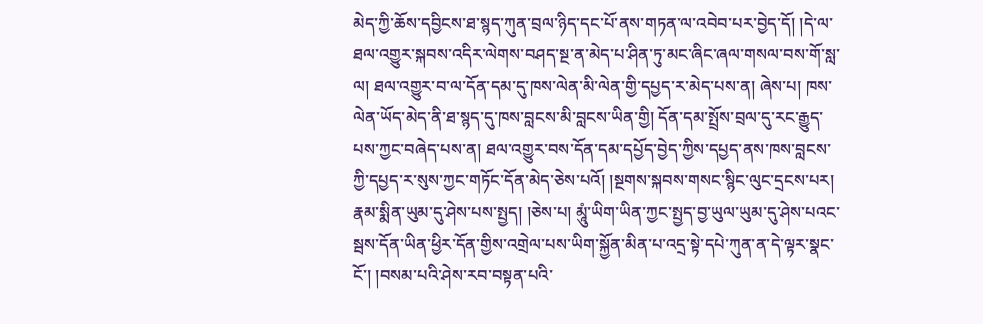མེད་ཀྱི་ཆོས་དབྱིངས་ཐ་སྙད་ཀུན་བྲལ་ཉིད་དང་པོ་ནས་གཏན་ལ་འབེབ་པར་བྱེད་དོ། །དེ་ལ་ཐལ་འགྱུར་སྐབས་འདིར་ལེགས་བཤད་སྔ་ན་མེད་པ་ཤིན་ཏུ་མང་ཞིང་ཞལ་གསལ་བས་གོ་སླ་ལ། ཐལ་འགྱུར་བ་ལ་དོན་དམ་དུ་ཁས་ལེན་མི་ལེན་གྱི་དཔྱད་ར་མེད་པས་ན། ཞེས་པ། ཁས་ལེན་ཡོད་མེད་ནི་ཐ་སྙད་དུ་ཁས་བླངས་མི་བླངས་ཡིན་གྱི། དོན་དམ་སྤྲོས་བྲལ་དུ་རང་རྒྱུད་པས་ཀྱང་བཞེད་པས་ན། ཐལ་འགྱུར་བས་དོན་དམ་དཔྱོད་བྱེད་ཀྱིས་དཔྱད་ནས་ཁས་བླངས་ཀྱི་དཔྱད་ར་སུས་ཀྱང་གཏོང་དོན་མེད་ཅེས་པའོ། །སྔགས་སྐབས་གསང་སྙིང་ལུང་དྲངས་པར། རྣམ་སྨིན་ཡུམ་དུ་ཤེས་པས་སྤྱད། །ཅེས་པ། མཱུཾ་ཡིག་ཡིན་ཀྱང་སྤྱད་བྱ་ཡུལ་ཡུམ་དུ་ཤེས་པའང་སྦས་དོན་ཡིན་ཕྱིར་དོན་གྱིས་འགྲེལ་པས་ཡིག་སྐྱོན་མིན་པ་འདྲ་སྟེ་དཔེ་ཀུན་ན་དེ་ལྟར་སྣང་ངོ་། །བསམ་པའི་ཤེས་རབ་བསྟན་པའི་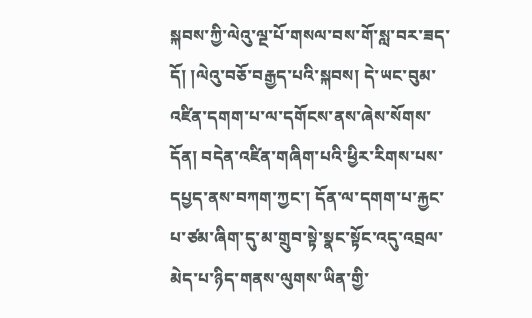སྐབས་ཀྱི་ལེའུ་ལྔ་པོ་གསལ་བས་གོ་སླ་བར་ཟད་དོ། །ལེའུ་བཅོ་བརྒྱད་པའི་སྐབས། དེ་ཡང་བུམ་འཛིན་དགག་པ་ལ་དགོངས་ནས་ཞེས་སོགས་དོན། བདེན་འཛིན་གཞིག་པའི་ཕྱིར་རིགས་པས་དཔྱད་ནས་བཀག་ཀྱང་། དོན་ལ་དགག་པ་རྐྱང་པ་ཙམ་ཞིག་དུ་མ་གྲུབ་སྟེ་སྣང་སྟོང་འདུ་འབྲལ་མེད་པ་ཉིད་གནས་ལུགས་ཡིན་གྱི་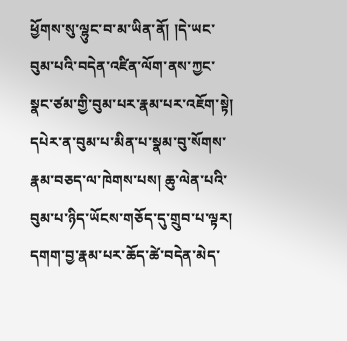ཕྱོགས་སུ་ལྷུང་བ་མ་ཡིན་ནོ། །དེ་ཡང་བུམ་པའི་བདེན་འཛིན་ལོག་ནས་ཀྱང་སྣང་ཙམ་གྱི་བུམ་པར་རྣམ་པར་འཇོག་སྟེ། དཔེར་ན་བུམ་པ་མིན་པ་སྣམ་བུ་སོགས་རྣམ་བཅད་ལ་ཁེགས་པས། ཆུ་ལེན་པའི་བུམ་པ་ཉིད་ཡོངས་གཅོད་དུ་གྲུབ་པ་ལྟར། དགག་བྱ་རྣམ་པར་ཆོད་ཚེ་བདེན་མེད་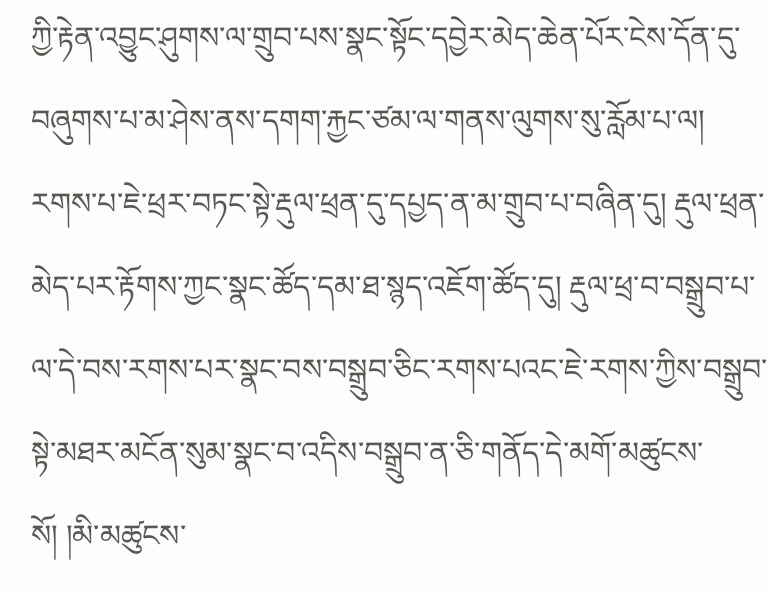ཀྱི་རྟེན་འབྱུང་ཤུགས་ལ་གྲུབ་པས་སྣང་སྟོང་དབྱེར་མེད་ཆེན་པོར་ངེས་དོན་དུ་བཞུགས་པ་མ་ཤེས་ནས་དགག་རྐྱང་ཙམ་ལ་གནས་ལུགས་སུ་རློམ་པ་ལ། རགས་པ་ཇེ་ཕྲར་བཏང་སྟེ་རྡུལ་ཕྲན་དུ་དཔྱད་ན་མ་གྲུབ་པ་བཞིན་དུ། རྡུལ་ཕྲན་མེད་པར་རྟོགས་ཀྱང་སྣང་ཚོད་དམ་ཐ་སྙད་འཇོག་ཚོད་དུ། རྡུལ་ཕྲ་བ་བསྒྲུབ་པ་ལ་དེ་བས་རགས་པར་སྣང་བས་བསྒྲུབ་ཅིང་རགས་པའང་ཇེ་རགས་ཀྱིས་བསྒྲུབ་སྟེ་མཐར་མངོན་སུམ་སྣང་བ་འདིས་བསྒྲུབ་ན་ཅི་གནོད་དེ་མགོ་མཚུངས་སོ། །མི་མཚུངས་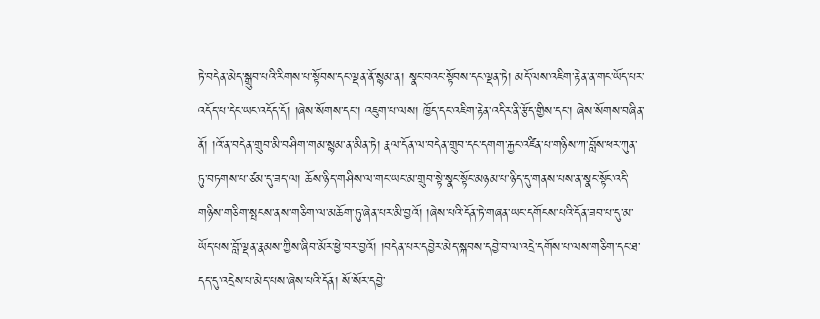ཏེ་བདེན་མེད་སྒྲུབ་པའི་རིགས་པ་སྟོབས་དང་ལྡན་ནོ་སྙམ་ན། སྣང་བའང་སྟོབས་དང་ལྡན་ཏེ། མདོ་ལས་འཇིག་རྟེན་ན་གང་ཡོད་པར་འདོད་པ་དེང་ཡང་འདོད་དོ། །ཞེས་སོགས་དང་། འཇུག་པ་ལས། ཁྱོད་དང་འཇིག་རྟེན་འདིར་ནི་རྩོད་གྱིས་དང་། ཞེས་སོགས་བཞིན་ནོ། །འོ་ན་བདེན་གྲུབ་མི་བཤིག་གམ་སྙམ་ན་མིན་ཏེ། རྣལ་དོན་ལ་བདེན་གྲུབ་དང་དགག་རྐྱང་འཛིན་པ་གཉིས་ཀ་བློས་ཕར་ཀུན་ཏུ་བཏགས་པ་ཙམ་དུ་ཟད་ལ། ཆོས་ཉིད་གཤིས་ལ་གང་ཡང་མ་གྲུབ་སྟེ་སྣང་སྟོང་མཉམ་པ་ཉིད་དུ་གནས་པས་ན་སྣང་སྟོང་འདི་གཉིས་གཅིག་སྤངས་ནས་གཅིག་ལ་མཆོག་ཏུ་ཞེན་པར་མི་བྱའོ། །ཞེས་པའི་དོན་ཏེ་གཞན་ཡང་དགོངས་པའི་དོན་ཟབ་པ་དུ་མ་ཡོད་པས་བློ་ལྡན་རྣམས་ཀྱིས་ཞིབ་མོར་ཕྱེ་བར་བྱའོ། །བདེན་པར་དབྱེར་མེད་སྐབས་དབྱེ་བ་ལ་འདྲེ་དགོས་པ་ལས་གཅིག་དང་ཐ་དད་དུ་འདྲེས་པ་མེད་པས་ཞེས་པའི་དོན། སོ་སོར་དབྱེ་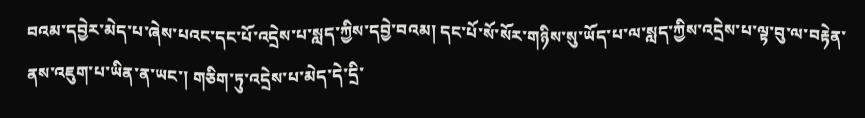བའམ་དབྱེར་མེད་པ་ཞེས་པའང་དང་པོ་འདྲེས་པ་སླད་ཀྱིས་དབྱེ་བའམ། དང་པོ་སོ་སོར་གཉིས་སུ་ཡོད་པ་ལ་སླད་ཀྱིས་འདྲེས་པ་ལྟ་བུ་ལ་བརྟེན་ནས་འཇུག་པ་ཡིན་ན་ཡང་། གཅིག་ཏུ་འདྲེས་པ་མེད་དེ་དྲི་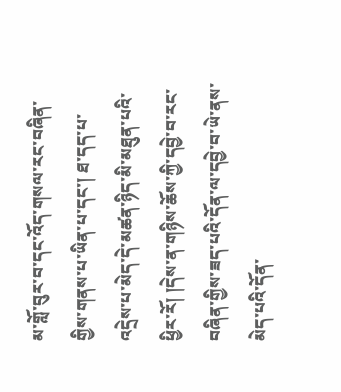མ་གློ་བུར་བ་དང་འོད་གསལ་རང་བཞིན་གྱིས་གནས་པ་ཡིན་པ་དང་། ཐ་དད་པ་འདྲེས་པ་མེད་དེ་མཚན་ཉིད་མི་མཐུན་པའི་ཕྱིར་རོ། །དེས་ན་གཉིས་ཆོས་ཀྱི་དབྱེ་བ་རང་བཞིན་གྱིས་ཟད་པའི་དོན་ལ་དབྱེ་བ་ཡེ་ནས་མེད་པའི་དོན་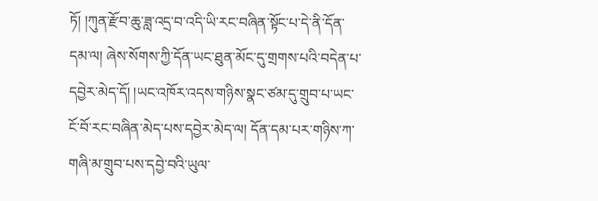ཏོ། །ཀུན་རྫོབ་ཆུ་ཟླ་འདྲ་བ་འདི་ཡི་རང་བཞིན་སྟོང་པ་དེ་ནི་དོན་དམ་ལ། ཞེས་སོགས་ཀྱི་དོན་ཡང་ཐུན་མོང་དུ་གྲགས་པའི་བདེན་པ་དབྱེར་མེད་དོ། །ཡང་འཁོར་འདས་གཉིས་སྣང་ཙམ་དུ་གྲུབ་པ་ཡང་ངོ་བོ་རང་བཞིན་མེད་པས་དབྱེར་མེད་ལ། དོན་དམ་པར་གཉིས་ཀ་གཞི་མ་གྲུབ་པས་དབྱེ་བའི་ཡུལ་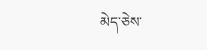མེད་ཅེས་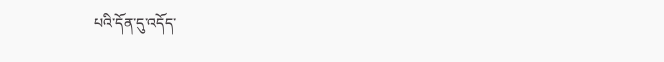པའི་དོན་དུ་འདོད་